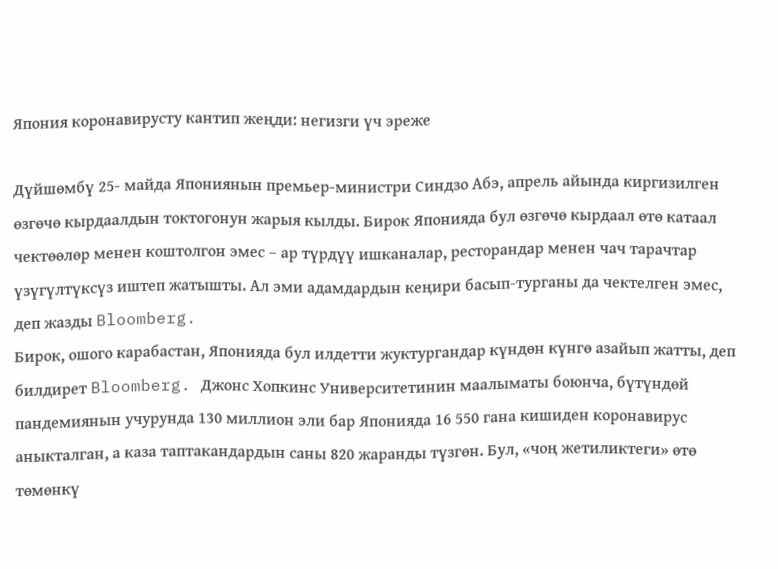Япония коронавирусту кантип жеңди: негизги үч эреже

Дүйшөмбү 25- майда Япониянын премьер-министри Синдзо Абэ, апрель айында киргизилген өзгөчө кырдаалдын токтогонун жарыя кылды. Бирок Японияда бул өзгөчө кырдаал өтө катаал чектөөлөр менен коштолгон эмес – ар түрдүү ишканалар, ресторандар менен чач тарачтар үзүгүлтүксүз иштеп жатышты. Ал эми адамдардын кеңири басып-турганы да чектелген эмес, деп жазды Bloomberg.
Бирок, ошого карабастан, Японияда бул илдетти жуктургандар күндөн күнгө азайып жатты, деп билдирет Bloomberg. Джонс Хопкинс Университетинин маалыматы боюнча, бүтүндөй пандемиянын учурунда 130 миллион эли бар Японияда 16 550 гана кишиден коронавирус аныкталган, а каза таптакандардын саны 820 жаранды түзгөн. Бул, «чоң жетиликтеги» өтө төмөнкү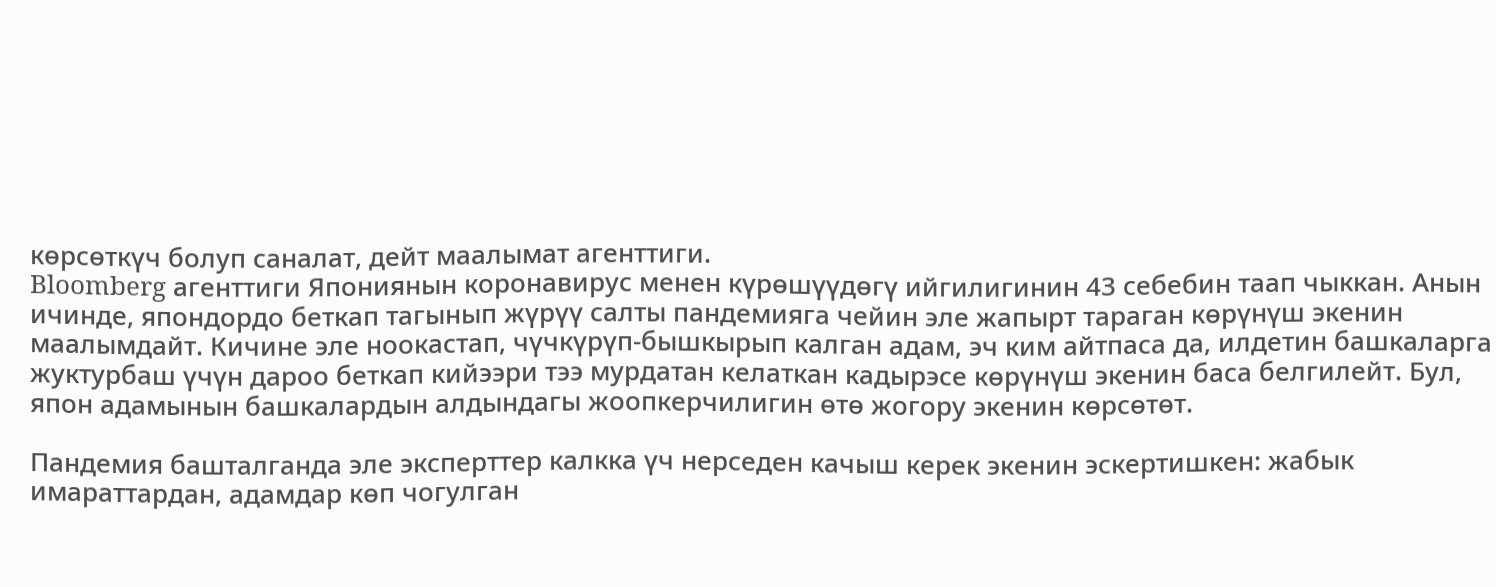көрсөткүч болуп саналат, дейт маалымат агенттиги.
Bloomberg агенттиги Япониянын коронавирус менен күрөшүүдөгү ийгилигинин 43 себебин таап чыккан. Анын ичинде, япондордо беткап тагынып жүрүү салты пандемияга чейин эле жапырт тараган көрүнүш экенин маалымдайт. Кичине эле ноокастап, чүчкүрүп-бышкырып калган адам, эч ким айтпаса да, илдетин башкаларга жуктурбаш үчүн дароо беткап кийээри тээ мурдатан келаткан кадырэсе көрүнүш экенин баса белгилейт. Бул, япон адамынын башкалардын алдындагы жоопкерчилигин өтө жогору экенин көрсөтөт.

Пандемия башталганда эле эксперттер калкка үч нерседен качыш керек экенин эскертишкен: жабык имараттардан, адамдар көп чогулган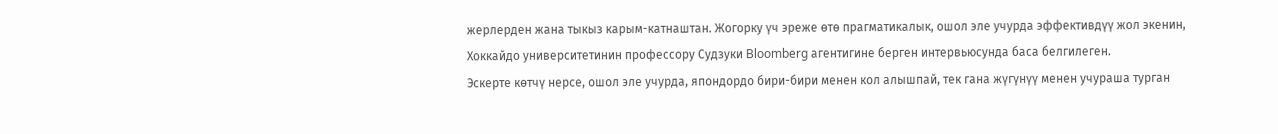жерлерден жана тыкыз карым-катнаштан. Жогорку үч эреже өтө прагматикалык, ошол эле учурда эффективдүү жол экенин, Хоккайдо университетинин профессору Судзуки Bloomberg агентигине берген интервьюсунда баса белгилеген.
Эскерте көтчү нерсе, ошол эле учурда, япондордо бири-бири менен кол алышпай, тек гана жүгүнүү менен учураша турган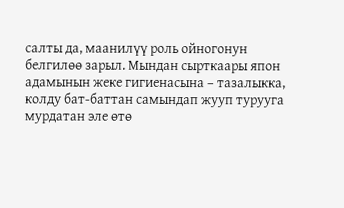салты да, маанилүү роль ойногонун белгилөө зарыл. Мындан сырткаары япон адамынын жеке гигиенасына – тазалыкка, колду бат-баттан самындап жууп турууга мурдатан эле өтө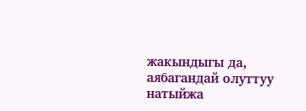жакындыгы да, аябагандай олуттуу натыйжа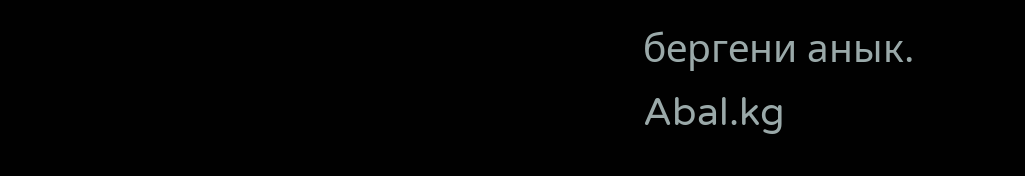бергени анык.
Abal.kg